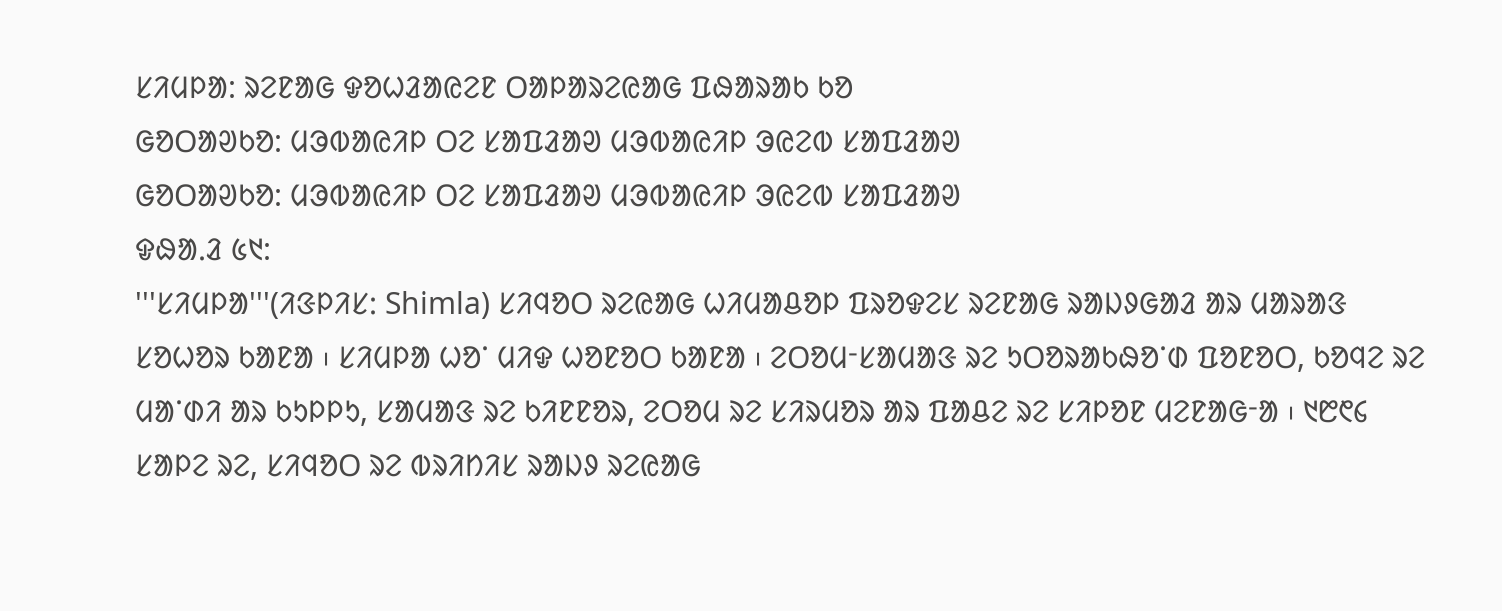ᱥᱤᱢᱞᱟ: ᱨᱮᱱᱟᱜ ᱫᱚᱦᱲᱟᱭᱮᱱ ᱛᱟᱞᱟᱨᱮᱭᱟᱜ ᱯᱷᱟᱨᱟᱠ ᱠᱚ
ᱜᱚᱛᱟᱣᱠᱚ: ᱢᱳᱵᱟᱭᱤᱞ ᱛᱮ ᱥᱟᱯᱲᱟᱣ ᱢᱳᱵᱟᱭᱤᱞ ᱳᱭᱮᱵ ᱥᱟᱯᱲᱟᱣ
ᱜᱚᱛᱟᱣᱠᱚ: ᱢᱳᱵᱟᱭᱤᱞ ᱛᱮ ᱥᱟᱯᱲᱟᱣ ᱢᱳᱵᱟᱭᱤᱞ ᱳᱭᱮᱵ ᱥᱟᱯᱲᱟᱣ
ᱫᱷᱟᱹᱲ ᱕᱑:
'''ᱥᱤᱢᱞᱟ'''(ᱤᱝᱞᱤᱥᱺ Shimla) ᱥᱤᱧᱚᱛ ᱨᱮᱭᱟᱜ ᱦᱤᱢᱟᱪᱚᱞ ᱯᱨᱚᱫᱮᱥ ᱨᱮᱱᱟᱜ ᱨᱟᱡᱽᱜᱟᱲ ᱟᱨ ᱢᱟᱨᱟᱝ ᱥᱚᱦᱚᱨ ᱠᱟᱱᱟ ᱾ ᱥᱤᱢᱞᱟ ᱦᱚᱸ ᱢᱤᱫ ᱦᱚᱱᱚᱛ ᱠᱟᱱᱟ ᱾ ᱮᱛᱚᱢᱼᱥᱟᱢᱟᱝ ᱨᱮ ᱩᱛᱚᱨᱟᱠᱷᱚᱸᱰ ᱯᱚᱱᱚᱛ, ᱠᱚᱧᱮ ᱨᱮ ᱢᱟᱸᱰᱤ ᱟᱨ ᱠᱩᱞᱞᱩ, ᱥᱟᱢᱟᱝ ᱨᱮ ᱠᱤᱱᱱᱚᱨ, ᱮᱛᱚᱢ ᱨᱮ ᱥᱤᱨᱢᱚᱨ ᱟᱨ ᱯᱟᱪᱮ ᱨᱮ ᱥᱤᱞᱚᱱ ᱢᱮᱱᱟᱜᱼᱟ ᱾ ᱑᱘᱖᱔ ᱥᱟᱞᱮ ᱨᱮ, ᱥᱤᱧᱚᱛ ᱨᱮ ᱵᱨᱤᱴᱤᱥ ᱨᱟᱡᱽ ᱨᱮᱭᱟᱜ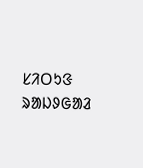ᱥᱤᱛᱩᱝ ᱨᱟᱡᱽᱜᱟᱲ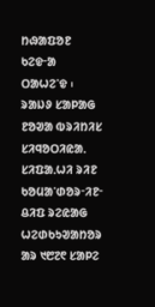ᱴᱷᱟᱯᱚᱱ ᱠᱮᱫᱼᱟ ᱛᱟᱦᱮᱸᱫ ᱾ ᱨᱟᱡᱽ ᱥᱟᱞᱟᱜ ᱱᱚᱣᱟ ᱵᱨᱤᱴᱤᱥ ᱥᱤᱧᱚᱛᱤᱭᱟᱹ ᱥᱤᱯᱟᱹᱦᱤ ᱨᱤᱱ ᱠᱚᱢᱟᱸᱰᱚᱨᱼᱤᱱᱼ ᱪᱤᱯ ᱨᱮᱭᱟᱜ ᱦᱮᱰᱠᱩᱣᱟᱴᱚᱨ ᱟᱨ ᱑᱘᱗᱖ ᱥᱟᱞᱮ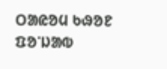ᱛᱟᱭᱚᱢ ᱠᱷᱚᱱ ᱯᱚᱸᱡᱟᱵ